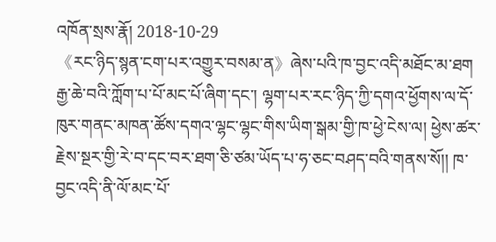འཁོན་སྲས་རྣོ། 2018-10-29
《རང་ཉིད་སྙན་ངག་པར་འགྱུར་བསམ་ན》ཞེས་པའི་ཁ་བྱང་འདི་མཐོང་མ་ཐག རྒྱ་ཆེ་བའི་ཀློག་པ་པོ་མང་པོ་ཞིག་དང་། ལྷག་པར་རང་ཉིད་ཀྱི་དགའ་ཕྱོགས་ལ་དོ་ཁུར་གནང་མཁན་ཚོས་དགའ་ལྷང་ལྷང་གིས་ཡིག་སྒམ་གྱི་ཁ་ཕྱེ་ངེས་ལ། ཕྱེས་ཚར་རྗེས་སྔར་གྱི་རེ་བ་དང་བར་ཐག་ཅི་ཙམ་ཡོད་པ་ཧ་ཅང་བཤད་བའི་གནས་སོ།། ཁ་བྱང་འདི་ནི་ལོ་མང་པོ་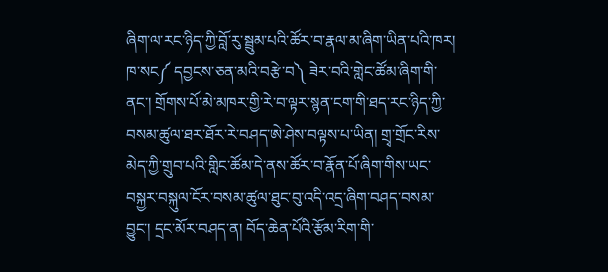ཞིག་ལ་རང་ཉིད་ཀྱི་བློ་རུ་སྦྲུམ་པའི་ཚོར་བ་རྣལ་མ་ཞིག་ཡིན་པའི་ཁར། ཁ་སང༼ དབྱངས་ཅན་མའི་བརྩེ་བ༽ ཟེར་བའི་གླེང་ཚོམ་ཞིག་གི་ནང་། གྲོགས་པོ་མེ་མཁར་གྱི་རེ་བ་ལྟར་སྙན་ངག་གི་ཐད་རང་ཉིད་ཀྱི་བསམ་ཚུལ་ཐར་ཐོར་རེ་བཤད་ཨེ་ཤེས་བལྟས་པ་ཡིན། གྲྭ་གྲོང་རིས་མེད་ཀྱི་གྲུབ་པའི་གླིང་ཚོམ་དེ་ནས་ཚོར་བ་རྣོན་པོ་ཞིག་གིས་ཡང་བསྐྱར་བསྐུལ་ངོར་བསམ་ཚུལ་ཐུང་བུ་འདི་འདྲ་ཞིག་བཤད་བསམ་བྱུང་། དྲང་མོར་བཤད་ན། བོད་ཆེན་པོའི་རྩོམ་རིག་གི་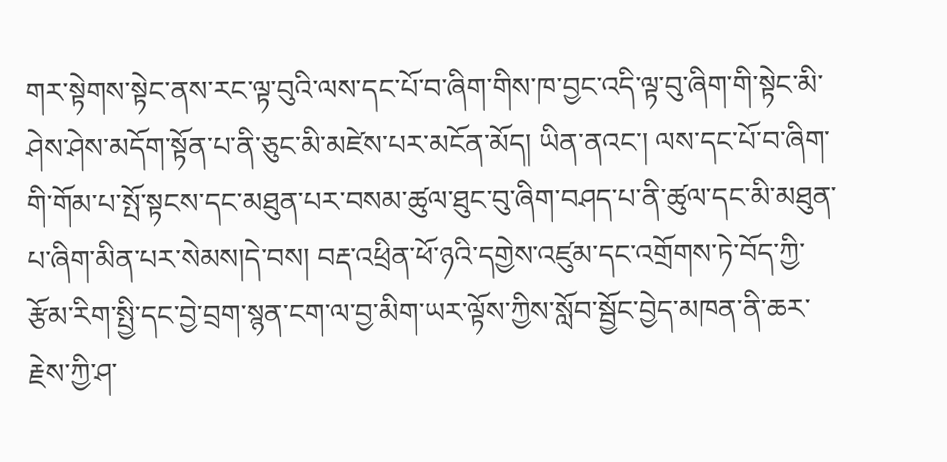གར་སྟེགས་སྟེང་ནས་རང་ལྟ་བུའི་ལས་དང་པོ་བ་ཞིག་གིས་ཁ་བྱང་འདི་ལྟ་བུ་ཞིག་གི་སྟེང་མི་ཤེས་ཤེས་མདོག་སྟོན་པ་ནི་ཅུང་མི་མཛེས་པར་མངོན་མོད། ཡིན་ནའང་། ལས་དང་པོ་བ་ཞིག་གི་གོམ་པ་སྤོ་སྟངས་དང་མཐུན་པར་བསམ་ཚུལ་ཐུང་བུ་ཞིག་བཤད་པ་ནི་ཚུལ་དང་མི་མཐུན་པ་ཞིག་མིན་པར་སེམས།དེ་བས། བརྡ་འཕྲིན་ཕོ་ཉའི་དགྱེས་འཛུམ་དང་འགྲོགས་ཏེ་བོད་ཀྱི་རྩོམ་རིག་སྤྱི་དང་བྱེ་བྲག་སྙན་ངག་ལ་བྱ་མིག་ཡར་ལྟོས་ཀྱིས་སློབ་སྦྱོང་བྱེད་མཁན་ནི་ཆར་རྗེས་ཀྱི་ཤ་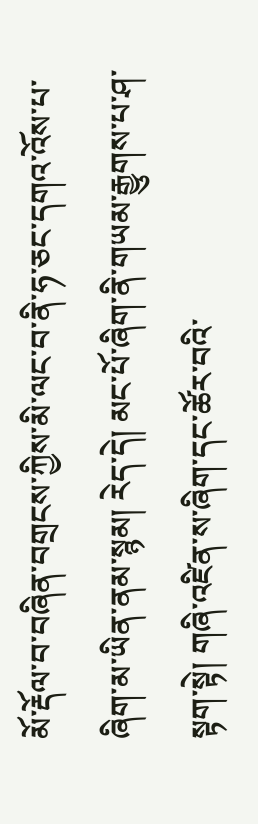མོ་རྡོལ་བ་བཞིན་བགྲངས་ཀྱིས་མི་ལང་བ་ནི་ཧ་ཅང་དགའ་འོས་པ་ཞིག་མ་ཡིན་ནམ་སྙམ། རེད་དེ། མང་པོ་ཞིག་ནི་གཡམ་རྒྱུགས་པ་ཤ་སྟག་སྟེ། གཞི་འཛིན་ས་ཞིག་དང་ཚོར་བའི་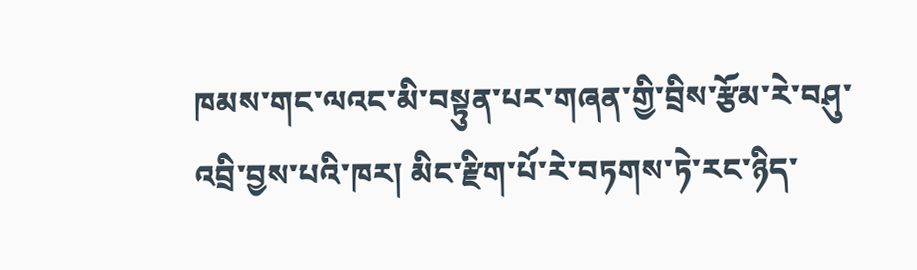ཁམས་གང་ལའང་མི་བསྟུན་པར་གཞན་གྱི་བྲིས་རྩོམ་རེ་བཤུ་འབྲི་བྱས་པའི་ཁར། མིང་རྫིག་པོ་རེ་བཏགས་ཏེ་རང་ཉིད་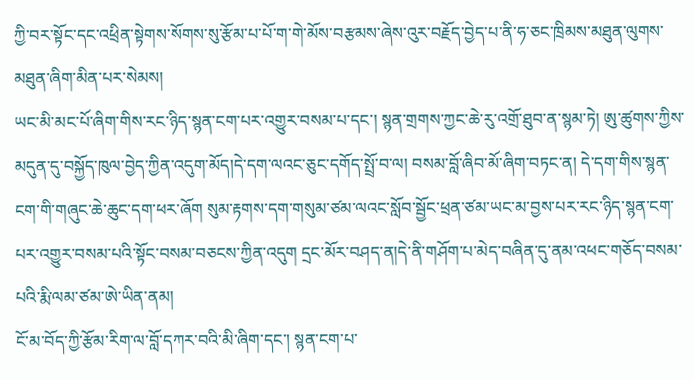ཀྱི་བར་སྟོང་དང་འཕྲིན་སྟེགས་སོགས་སུ་རྩོམ་པ་པོ་ག་གེ་མོས་བརྩམས་ཞེས་འུར་བརྗོད་བྱེད་པ་ནི་ཧ་ཅང་ཁྲིམས་མཐུན་ལུགས་མཐུན་ཞིག་མིན་པར་སེམས།
ཡང་མི་མང་པོ་ཞིག་གིས་རང་ཉིད་སྙན་ངག་པར་འགྱུར་བསམ་པ་དང་། སྙན་གྲགས་ཀྱང་ཆེ་རུ་འགྲོ་ཐུབ་ན་སྙམ་ཏེ། ཨུ་ཚུགས་ཀྱིས་མདུན་དུ་བསྐྱོད་ཁུལ་བྱེད་ཀྱིན་འདུག་མོད།དེ་དག་ལའང་ཅུང་དགོད་སྤྲོ་བ་ལ། བསམ་བློ་ཞིབ་མོ་ཞིག་བཏང་ན། དེ་དག་གིས་སྙན་ངག་གི་གཞུང་ཆེ་ཆུང་དག་ཕར་ཞོག སུམ་རྟགས་དག་གསུམ་ཙམ་ལའང་སློབ་སྦྱོང་ཕྲན་ཙམ་ཡང་མ་བྱས་པར་རང་ཉིད་སྙན་ངག་པར་འགྱུར་བསམ་པའི་སྟོང་བསམ་བཅངས་ཀྱིན་འདུག དྲང་མོར་བཤད་ན།དེ་ནི་གཤོག་པ་མེད་བཞིན་དུ་ནམ་འཕང་གཅོད་བསམ་པའི་རྨི་ལམ་ཙམ་ཨེ་ཡིན་ནམ།
ངོ་མ་བོད་ཀྱི་རྩོམ་རིག་ལ་བློ་དཀར་བའི་མི་ཞིག་དང་། སྙན་ངག་པ་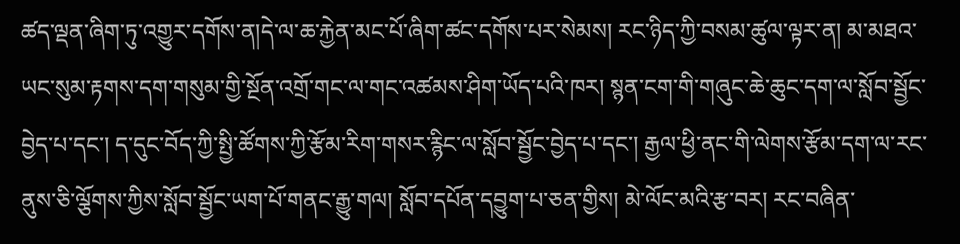ཚད་ལྡན་ཞིག་ཏུ་འགྱུར་དགོས་ན།དེ་ལ་ཆ་རྐྱེན་མང་པོ་ཞིག་ཚང་དགོས་པར་སེམས། རང་ཉིད་ཀྱི་བསམ་ཚུལ་ལྟར་ན། མ་མཐའ་ཡང་སུམ་རྟགས་དག་གསུམ་གྱི་སྔོན་འགྲོ་གང་ལ་གང་འཚམས་ཤིག་ཡོད་པའི་ཁར། སྙན་ངག་གི་གཞུང་ཆེ་ཆུང་དག་ལ་སློབ་སྦྱོང་བྱེད་པ་དང་། ད་དུང་བོད་ཀྱི་སྤྱི་ཚོགས་ཀྱི་རྩོམ་རིག་གསར་རྙིང་ལ་སློབ་སྦྱོང་བྱེད་པ་དང་། རྒྱལ་ཕྱི་ནང་གི་ལེགས་རྩོམ་དག་ལ་རང་ནུས་ཅི་ལྕོགས་ཀྱིས་སློབ་སྦྱོང་ཡག་པོ་གནང་རྒྱུ་གལ། སློབ་དཔོན་དབྱུག་པ་ཅན་གྱིས། མེ་ལོང་མའི་རྩ་བར། རང་བཞིན་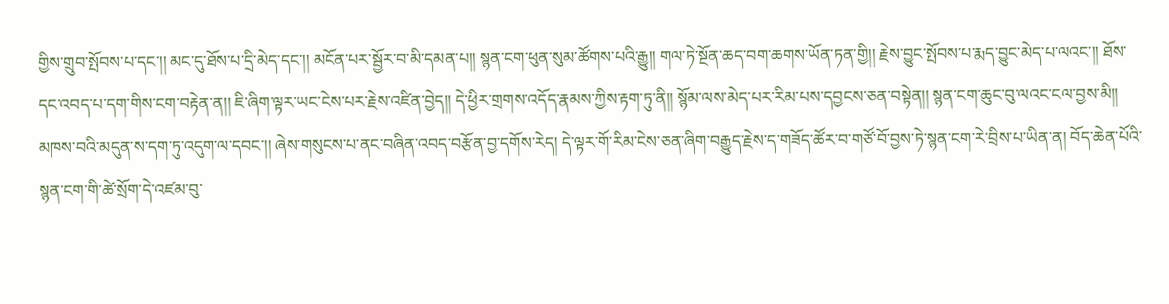གྱིས་གྲུབ་སྤོབས་པ་དང་།། མང་དུ་ཐོས་པ་དྲི་མེད་དང་།། མངོན་པར་སྦྱོར་བ་མི་དམན་པ།། སྙན་ངག་ཕུན་སུམ་ཚོགས་པའི་རྒྱུ།། གལ་ཏེ་སྔོན་ཆད་བག་ཆགས་ཡོན་ཏན་གྱི།། རྗེས་བྱུང་སྤོབས་པ་རྨད་བྱུང་མེད་པ་ལའང་།། ཐོས་དང་འབད་པ་དག་གིས་ངག་བརྟེན་ན།། ཇི་ཞིག་ལྟར་ཡང་ངེས་པར་རྗེས་འཛིན་བྱེད།། དེ་ཕྱིར་གྲགས་འདོད་རྣམས་ཀྱིས་རྟག་ཏུ་ནི།། སྙོམ་ལས་མེད་པར་རིམ་པས་དབྱངས་ཅན་བསྟེན།། སྙན་ངག་ཆུང་བུ་ལའང་ངལ་བྱས་མི།། མཁས་བའི་མདུན་ས་དག་ཏུ་འདུག་ལ་དབང་།། ཞེས་གསུངས་པ་ནང་བཞིན་འབད་བརྩོན་བྱ་དགོས་རེད། དེ་ལྟར་གོ་རིམ་ངེས་ཅན་ཞིག་བརྒྱུད་རྗེས་ད་གཟོད་ཚོར་བ་གཙོ་བོ་བྱས་ཏེ་སྙན་ངག་རེ་བྲིས་པ་ཡིན་ན། བོད་ཆེན་པོའི་སྙན་ངག་གི་ཚེ་སྲོག་དེ་འཛམ་བུ་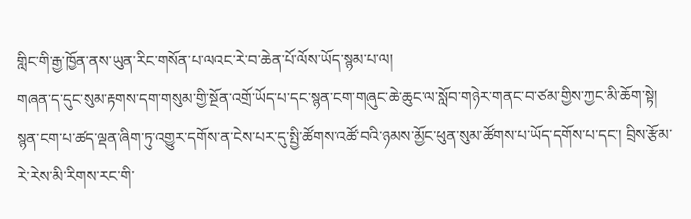གླིང་གི་རྒྱ་ཁྱོན་ནས་ཡུན་རིང་གསོན་པ་ལའང་རེ་བ་ཆེན་པོ་ལོས་ཡོད་སྙམ་པ་ལ།
གཞན་ད་དུང་སུམ་རྟགས་དག་གསུམ་གྱི་སྔོན་འགྲོ་ཡོད་པ་དང་སྙན་ངག་གཞུང་ཆེ་ཆུང་ལ་སློབ་གཉེར་གནང་བ་ཙམ་གྱིས་ཀྱང་མི་ཆོག་སྟེ། སྙན་ངག་པ་ཚད་ལྡན་ཞིག་ཏུ་འགྱུར་དགོས་ན་ངེས་པར་དུ་སྤྱི་ཚོགས་འཚོ་བའི་ཉམས་མྱོང་ཕུན་སུམ་ཚོགས་པ་ཡོད་དགོས་པ་དང་། བྲིས་རྩོམ་རེ་རེས་མི་རིགས་རང་གི་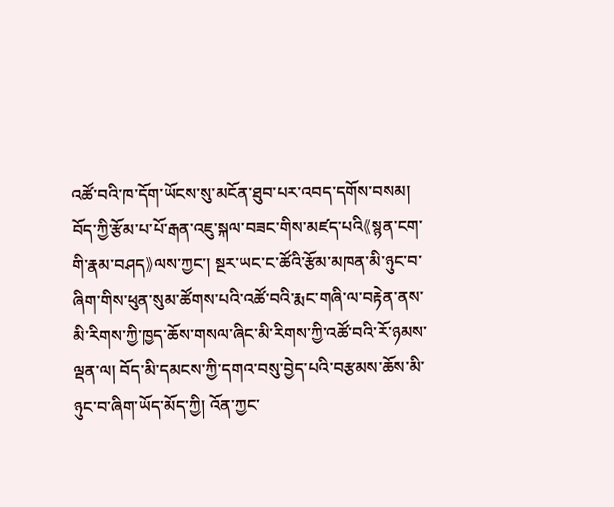འཚོ་བའི་ཁ་དོག་ཡོངས་སུ་མངོན་ཐུབ་པར་འབད་དགོས་བསམ། བོད་ཀྱི་རྩོམ་པ་པོ་རྒན་འཇུ་སྐལ་བཟང་གིས་མཛད་པའི《སྙན་ངག་གི་རྣམ་བཤད》ལས་ཀྱང་། སྔར་ཡང་ང་ཚོའི་རྩོམ་མཁན་མི་ཉུང་བ་ཞིག་གིས་ཕུན་སུམ་ཚོགས་པའི་འཚོ་བའི་རྨང་གཞི་ལ་བརྟེན་ནས་མི་རིགས་ཀྱི་ཁྱད་ཆོས་གསལ་ཞིང་མི་རིགས་ཀྱི་འཚོ་བའི་རོ་ཉམས་ལྡན་ལ། བོད་མི་དམངས་ཀྱི་དགའ་བསུ་བྱེད་པའི་བརྩམས་ཆོས་མི་ཉུང་བ་ཞིག་ཡོད་མོད་ཀྱི། འོན་ཀྱང་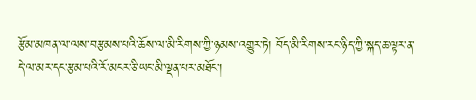རྩོམ་མཁན་ལ་ལས་བརྩམས་པའི་ཆོས་ལ་མི་རིགས་ཀྱི་ཉམས་འགྱུར་ཏེ། བོད་མི་རིགས་རང་ཉིད་ཀྱི་སྐད་ཆ་ལྟར་ན་དེ་ལ་མར་དང་རྩམ་པའི་རོ་མངར་ཅི་ཡང་མི་ལྡན་པར་མཐོང་།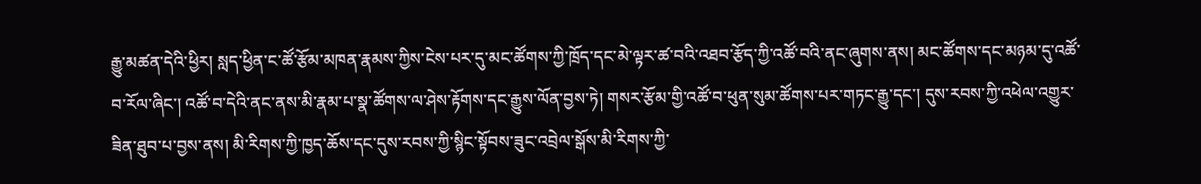རྒྱུ་མཚན་དེའི་ཕྱིར། སླད་ཕྱིན་ང་ཚོ་རྩོམ་མཁན་རྣམས་ཀྱིས་ངེས་པར་དུ་མང་ཚོགས་ཀྱི་ཁྲོད་དང་མེ་ལྟར་ཚ་བའི་འཐབ་རྩོད་ཀྱི་འཚོ་བའི་ནང་ཞུགས་ནས། མང་ཚོགས་དང་མཉམ་དུ་འཚོ་བ་རོལ་ཞིང་། འཚོ་བ་དེའི་ནང་ནས་མི་རྣམ་པ་སྣ་ཚོགས་ལ་ཤེས་རྟོགས་དང་རྒྱུས་ལོན་བྱས་ཏེ། གསར་རྩོམ་གྱི་འཚོ་བ་ཕུན་སུམ་ཚོགས་པར་གཏང་རྒྱུ་དང་། དུས་རབས་ཀྱི་འཕེལ་འགྱུར་ཟིན་ཐུབ་པ་བྱས་ནས། མི་རིགས་ཀྱི་ཁྱད་ཆོས་དང་དུས་རབས་ཀྱི་སྙིང་སྟོབས་ཟུང་འབྲེལ་སྒོས་མི་རིགས་ཀྱི་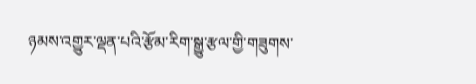ཉམས་འགྱུར་ལྡན་པའི་རྩོམ་རིག་སྒྱུ་རྩལ་གྱི་གཟུགས་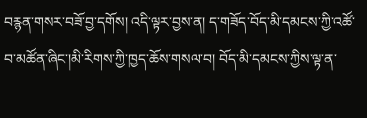བརྙན་གསར་བཟོ་བྱ་དགོས། འདི་ལྟར་བྱས་ན། ད་གཟོད་བོད་མི་དམངས་ཀྱི་འཚོ་བ་མཚོན་ཞིང་།མི་རིགས་ཀྱི་ཁྱད་ཆོས་གསལ་བ། བོད་མི་དམངས་ཀྱིས་ལྟ་ན་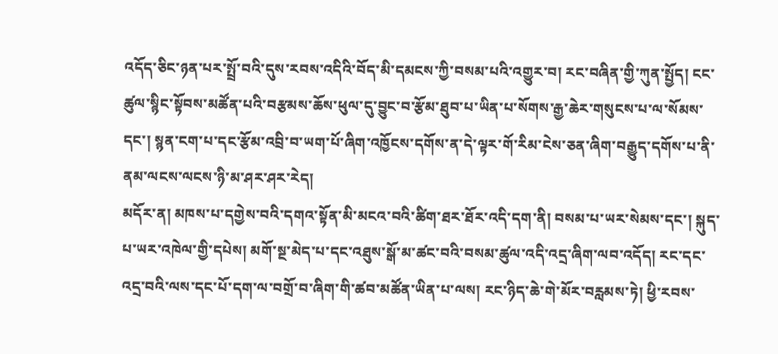འདོད་ཅིང་ཉན་པར་སྤྲོ་བའི་དུས་རབས་འདིའི་བོད་མི་དམངས་ཀྱི་བསམ་པའི་འགྱུར་བ། རང་བཞིན་གྱི་ཀུན་སྤྱོད། ངང་ཚུལ་སྙིང་སྟོབས་མཚོན་པའི་བརྩམས་ཆོས་ཕུལ་དུ་བྱུང་བ་རྩོམ་ཐུབ་པ་ཡིན་པ་སོགས་རྒྱ་ཆེར་གསུངས་པ་ལ་སོམས་དང་། སྙན་ངག་པ་དང་རྩོམ་འབྲི་བ་ཡག་པོ་ཞིག་འཁྱོངས་དགོས་ན་དེ་ལྟར་གོ་རིམ་ངེས་ཅན་ཞིག་བརྒྱུད་དགོས་པ་ནི་ནམ་ལངས་ལངས་ཉི་མ་ཤར་ཤར་རེད།
མདོར་ན། མཁས་པ་དགྱེས་བའི་དགའ་སྟོན་མི་མངའ་བའི་ཚིག་ཐར་ཐོར་འདི་དག་ནི། བསམ་པ་ཡར་སེམས་དང་། སྐུད་པ་ཡར་འཁེལ་གྱི་དཔེས། མགོ་སྔ་མེད་པ་དང་འཐུས་སྒོ་མ་ཚང་བའི་བསམ་ཚུལ་འདི་འདྲ་ཞིག་ལབ་འདོད། རང་དང་འདྲ་བའི་ལས་དང་པོ་དག་ལ་བགྲོ་བ་ཞིག་གི་ཚབ་མཚོན་ཡིན་པ་ལས། རང་ཉིད་ཆེ་གེ་མོར་བརླམས་ཏེ། ཕྱི་རབས་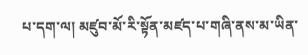པ་དག་ལ། མཛུབ་མོ་རི་སྟོན་མཛད་པ་གཞི་ནས་མ་ཡིན་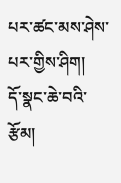པར་ཚང་མས་ཤེས་པར་གྱིས་ཤིག།
དོ་སྣང་ཆེ་བའི་རྩོམ།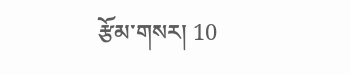རྩོམ་གསར། 10